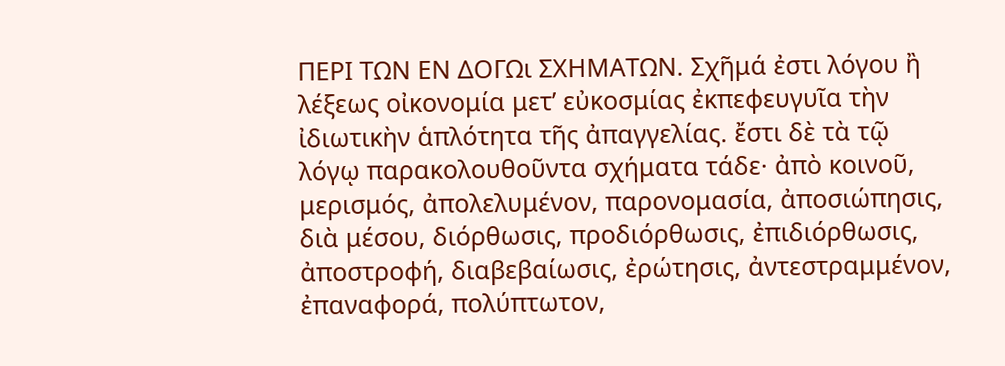ΠΕΡΙ ΤΩΝ ΕΝ ΔΟΓΩι ΣΧΗΜΑΤΩΝ. Σχῆμά ἐστι λόγου ἢ λέξεως οἰκονομία μετʼ εὐκοσμίας ἐκπεφευγυῖα τὴν ἰδιωτικὴν ἁπλότητα τῆς ἀπαγγελίας. ἔστι δὲ τὰ τῷ λόγῳ παρακολουθοῦντα σχήματα τάδε· ἀπὸ κοινοῦ, μερισμός, ἀπολελυμένον, παρονομασία, ἀποσιώπησις, διὰ μέσου, διόρθωσις, προδιόρθωσις, ἐπιδιόρθωσις, ἀποστροφή, διαβεβαίωσις, ἐρώτησις, ἀντεστραμμένον, ἐπαναφορά, πολύπτωτον,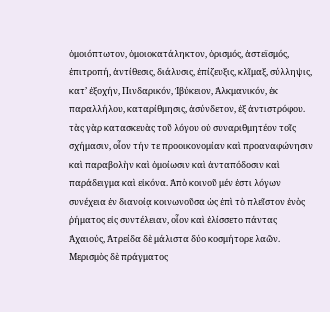ὁμοιόπτωτον, ὁμοιοκατάληκτον, ὁρισμός, ἀστεϊσμός, ἐπιτροπή, ἀντίθεσις, διάλυσις, ἐπίζευξις, κλῖμαξ, σύλληψις, κατʼ ἐξοχήν, Πινδαρικόν, Ἰβύκειον, Ἀλκμανικόν, ἐκ παραλλήλου, καταρίθμησις, ἀσύνδετον, ἐξ ἀντιστρόφου. τὰς γὰρ κατασκευὰς τοῦ λόγου οὐ συναριθμητέον τοῖς σχήμασιν, οἷον τήν τε προοικονομίαν καὶ προαναφώνησιν καὶ παραβολὴν καὶ ὁμοίωσιν καὶ ἀνταπόδοσιν καὶ παράδειγμα καὶ εἰκόνα. Ἀπὸ κοινοῦ μέν ἐστι λόγων συνέχεια ἐν διανοίᾳ κοινωνοῦσα ὡς ἐπὶ τὸ πλεῖστον ἑνὸς ῥήματος εἰς συντέλειαν, οἷον καὶ ἐλίσσετο πάντας Ἀχαιούς, Ἀτρείδα δὲ μάλιστα δύο κοσμήτορε λαῶν. Μερισμὸς δὲ πράγματος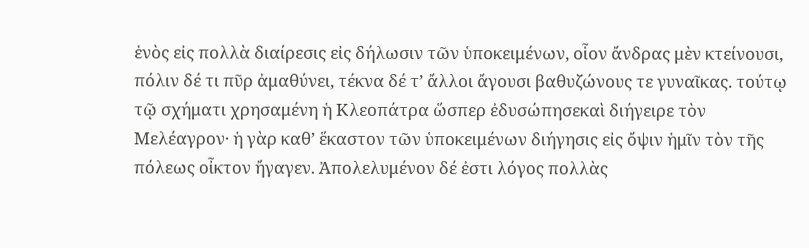ἑνὸς εἰς πολλὰ διαίρεσις εἰς δήλωσιν τῶν ὑποκειμένων, οἷον ἄνδρας μὲν κτείνουσι, πόλιν δέ τι πῦρ ἀμαθύνει, τέκνα δέ τʼ ἄλλοι ἄγουσι βαθυζώνους τε γυναῖκας. τούτῳ τῷ σχήματι χρησαμένη ἡ Κλεοπάτρα ὥσπερ ἐδυσώπησεκαὶ διήγειρε τὸν Μελέαγρον· ἡ γὰρ καθʼ ἕκαστον τῶν ὑποκειμένων διήγησις εἰς ὄψιν ἡμῖν τὸν τῆς πόλεως οἶκτον ἤγαγεν. Ἀπολελυμένον δέ ἐστι λόγος πολλὰς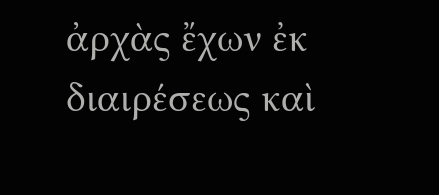ἀρχὰς ἔχων ἐκ διαιρέσεως καὶ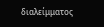διαλείμματος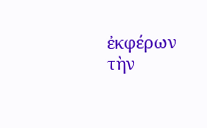ἐκφέρων τὴν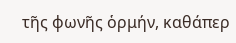τῆς φωνῆς ὁρμήν, καθάπερ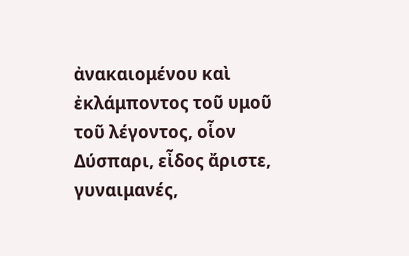ἀνακαιομένου καὶ ἐκλάμποντος τοῦ υμοῦ τοῦ λέγοντος, οἷον Δύσπαρι, εἶδος ἄριστε, γυναιμανές,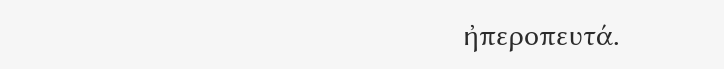ἠπεροπευτά.